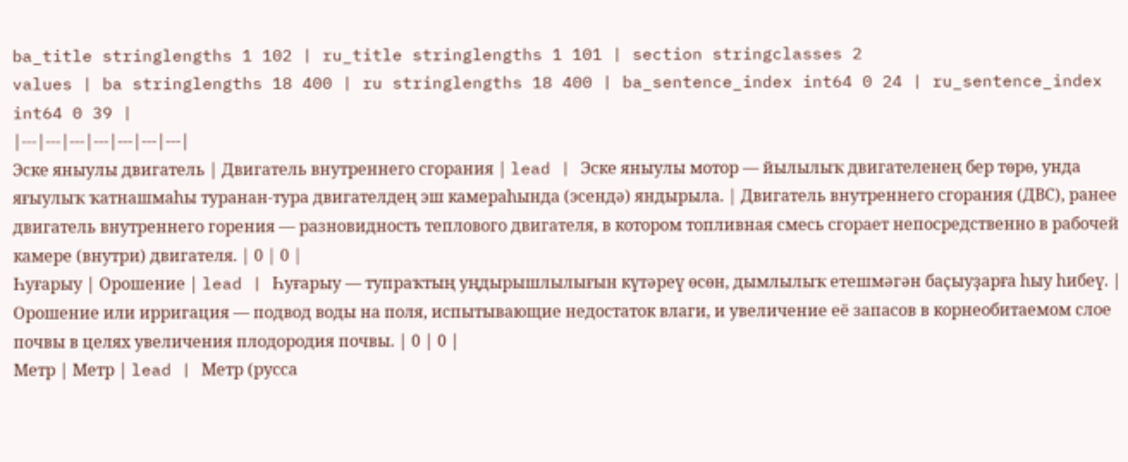ba_title stringlengths 1 102 | ru_title stringlengths 1 101 | section stringclasses 2
values | ba stringlengths 18 400 | ru stringlengths 18 400 | ba_sentence_index int64 0 24 | ru_sentence_index int64 0 39 |
|---|---|---|---|---|---|---|
Эске яныулы двигатель | Двигатель внутреннего сгорания | lead | Эске яныулы мотор — йылылыҡ двигателенең бер төрө, унда яғыулыҡ ҡатнашмаһы туранан-тура двигателдең эш камераһында (эсендә) яндырыла. | Двигатель внутреннего сгорания (ДВС), ранее двигатель внутреннего горения — разновидность теплового двигателя, в котором топливная смесь сгорает непосредственно в рабочей камере (внутри) двигателя. | 0 | 0 |
Һуғарыу | Орошение | lead | Һуғарыу — тупраҡтың уңдырышлылығын күтәреү өсөн, дымлылыҡ етешмәгән баҫыуҙарға һыу һибеү. | Орошение или ирригация — подвод воды на поля, испытывающие недостаток влаги, и увеличение её запасов в корнеобитаемом слое почвы в целях увеличения плодородия почвы. | 0 | 0 |
Метр | Метр | lead | Метр (русса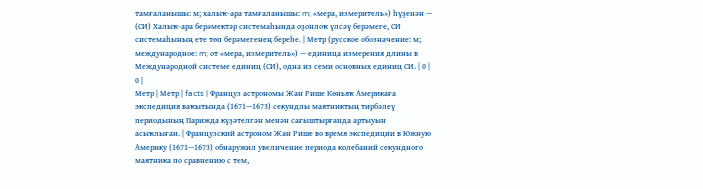тамғаланышы: м; халыҡ-ара тамғаланышы: m; «мера, измеритель») һүҙенән — (СИ) Халыҡ-ара берәмектәр системаһында оҙонлоҡ үлсәү берәмеге, СИ системаһының ете төп берәмегенең береһе. | Метр (русское обозначение: м; международное: m; от «мера, измеритель») — единица измерения длины в Международной системе единиц (СИ), одна из семи основных единиц СИ. | 0 | 0 |
Метр | Метр | facts | Француз астрономы Жан Рише Көньяҡ Америкаға экспедиция ваҡытында (1671—1673) секундлы маятниктың тирбәлеү периодының Парижда күҙәтелгән менән сағыштырғанда артыуын асыҡлыған. | Французский астроном Жан Рише во время экспедиции в Южную Америку (1671—1673) обнаружил увеличение периода колебаний секундного маятника по сравнению с тем,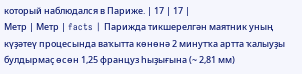который наблюдался в Париже. | 17 | 17 |
Метр | Метр | facts | Парижда тикшерелгән маятник уның күҙәтеү процесында ваҡытта көнөнә 2 минутҡа артта ҡалыуҙы булдырмаҫ өсөн 1,25 француз һыҙығына (~ 2,81 мм)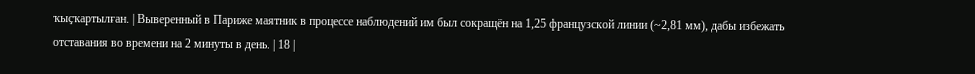ҡыҫҡартылған. | Выверенный в Париже маятник в процессе наблюдений им был сокращён на 1,25 французской линии (~2,81 мм), дабы избежать отставания во времени на 2 минуты в день. | 18 |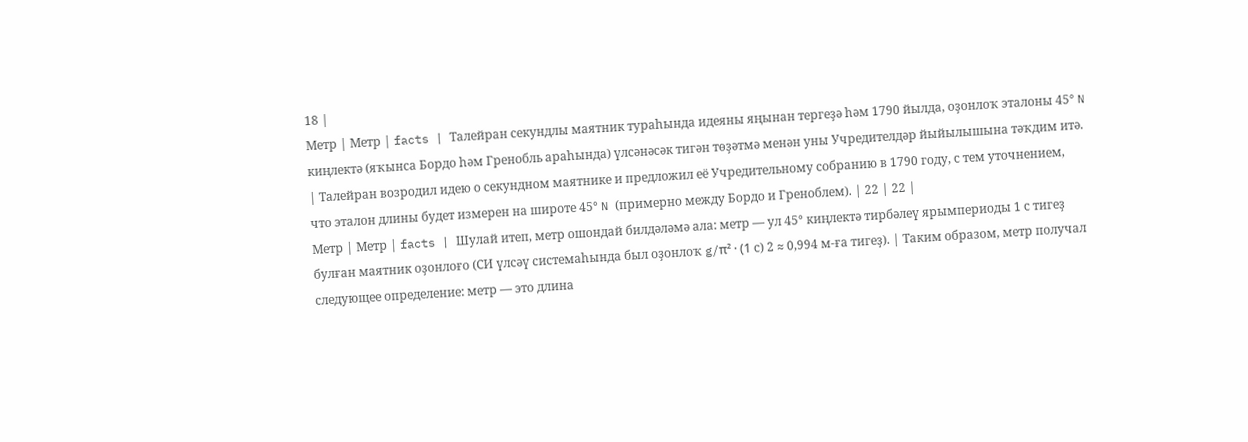18 |
Метр | Метр | facts | Талейран секундлы маятник тураһында идеяны яңынан тергеҙә һәм 1790 йылда, оҙонлоҡ эталоны 45° N киңлектә (яҡынса Бордо һәм Гренобль араһында) үлсәнәсәк тигән төҙәтмә менән уны Учредителдәр йыйылышына тәҡдим итә. | Талейран возродил идею о секундном маятнике и предложил её Учредительному собранию в 1790 году, с тем уточнением, что эталон длины будет измерен на широте 45° N (примерно между Бордо и Греноблем). | 22 | 22 |
Метр | Метр | facts | Шулай итеп, метр ошондай билдәләмә ала: метр — ул 45° киңлектә тирбәлеү ярымпериоды 1 с тигеҙ булған маятник оҙонлоғо (СИ үлсәү системаһында был оҙонлоҡ g/π² · (1 с) 2 ≈ 0,994 м-ға тигеҙ). | Таким образом, метр получал следующее определение: метр — это длина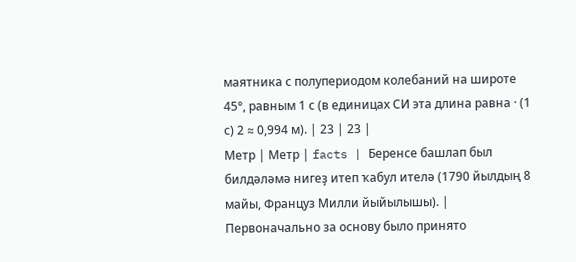маятника с полупериодом колебаний на широте 45°, равным 1 с (в единицах СИ эта длина равна · (1 с) 2 ≈ 0,994 м). | 23 | 23 |
Метр | Метр | facts | Беренсе башлап был билдәләмә нигеҙ итеп ҡабул ителә (1790 йылдың 8 майы, Француз Милли йыйылышы). | Первоначально за основу было принято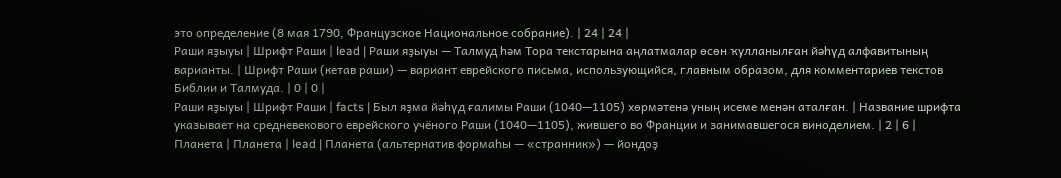это определение (8 мая 1790, Французское Национальное собрание). | 24 | 24 |
Раши яҙыуы | Шрифт Раши | lead | Раши яҙыуы — Талмуд һәм Тора текстарына аңлатмалар өсөн ҡулланылған йәһүд алфавитының варианты. | Шрифт Раши (кетав раши) — вариант еврейского письма, использующийся, главным образом, для комментариев текстов Библии и Талмуда. | 0 | 0 |
Раши яҙыуы | Шрифт Раши | facts | Был яҙма йәһүд ғалимы Раши (1040—1105) хөрмәтенә уның исеме менән аталған. | Название шрифта указывает на средневекового еврейского учёного Раши (1040—1105), жившего во Франции и занимавшегося виноделием. | 2 | 6 |
Планета | Планета | lead | Планета (альтернатив формаһы — «странник») — йондоҙ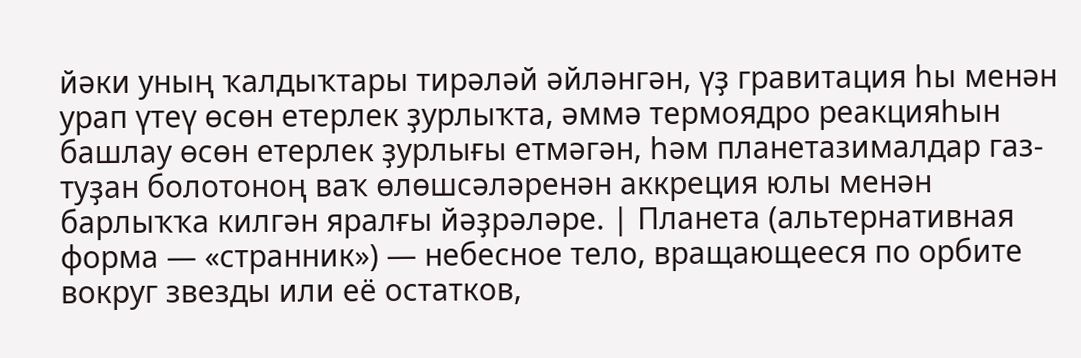йәки уның ҡалдыҡтары тирәләй әйләнгән, үҙ гравитация һы менән урап үтеү өсөн етерлек ҙурлыҡта, әммә термоядро реакцияһын башлау өсөн етерлек ҙурлығы етмәгән, һәм планетазималдар газ-туҙан болотоноң ваҡ өлөшсәләренән аккреция юлы менән барлыҡҡа килгән яралғы йәҙрәләре. | Планета (альтернативная форма — «странник») — небесное тело, вращающееся по орбите вокруг звезды или её остатков,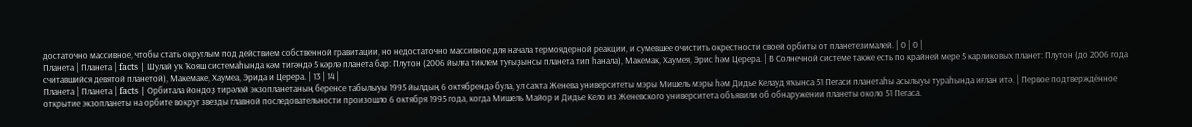достаточно массивное, чтобы стать округлым под действием собственной гравитации, но недостаточно массивное для начала термоядерной реакции, и сумевшее очистить окрестности своей орбиты от планетезималей. | 0 | 0 |
Планета | Планета | facts | Шулай уҡ Ҡояш системаһында кәм тигәндә 5 кәрлә планета бар: Плутон (2006 йылға тиклем туғыҙынсы планета тип һанала), Макемак, Хаумея, Эрис һәм Церера. | В Солнечной системе также есть по крайней мере 5 карликовых планет: Плутон (до 2006 года считавшийся девятой планетой), Макемаке, Хаумеа, Эрида и Церера. | 13 | 14 |
Планета | Планета | facts | Орбитала йондоҙ тирәләй экзопланетаның беренсе табылыуы 1995 йылдың 6 октябрендә була, ул саҡта Женева университеты мэры Мишель мэры һәм Дидье Келауд яҡынса 51 Пегаси планетаһы асылыуы тураһында иғлан итә. | Первое подтверждённое открытие экзопланеты на орбите вокруг звезды главной последовательности произошло 6 октября 1995 года, когда Мишель Майор и Дидье Кело из Женевского университета объявили об обнаружении планеты около 51 Пегаса.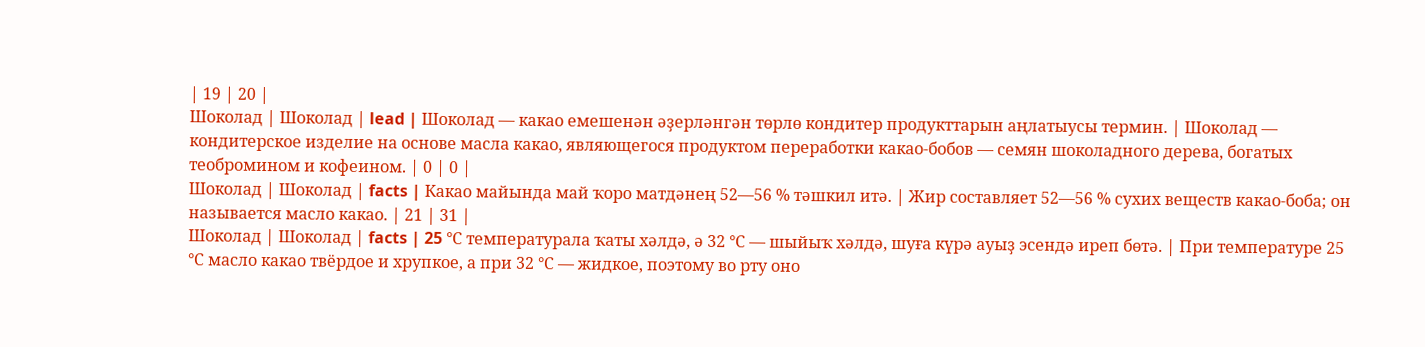| 19 | 20 |
Шоколад | Шоколад | lead | Шоколад — какао емешенән әҙерләнгән төрлө кондитер продукттарын аңлатыусы термин. | Шоколад — кондитерское изделие на основе масла какао, являющегося продуктом переработки какао-бобов — семян шоколадного дерева, богатых теобромином и кофеином. | 0 | 0 |
Шоколад | Шоколад | facts | Какао майында май ҡоро матдәнең 52—56 % тәшкил итә. | Жир составляет 52—56 % сухих веществ какао-боба; он называется масло какао. | 21 | 31 |
Шоколад | Шоколад | facts | 25 °С температурала ҡаты хәлдә, ә 32 °С — шыйыҡ хәлдә, шуға күрә ауыҙ эсендә иреп бөтә. | При температуре 25 °С масло какао твёрдое и хрупкое, а при 32 °С — жидкое, поэтому во рту оно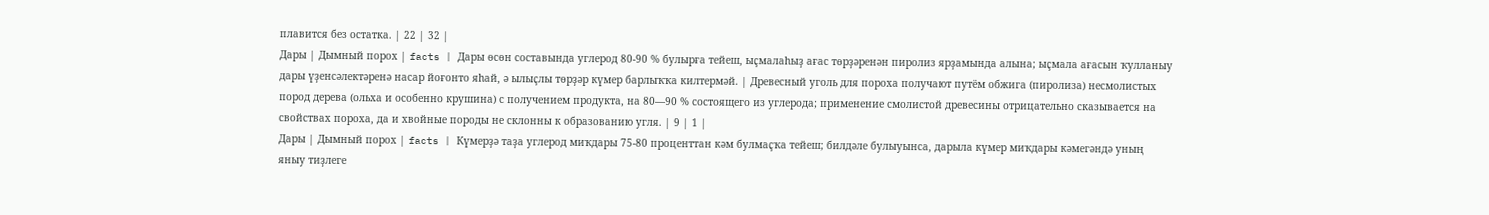плавится без остатка. | 22 | 32 |
Дары | Дымный порох | facts | Дары өсөн составында углерод 80-90 % булырға тейеш, ыҫмалаһыҙ ағас төрҙәренән пиролиз ярҙамында алына; ыҫмала ағасын ҡулланыу дары үҙенсәлектәренә насар йоғонто яһай, ә ылыҫлы төрҙәр күмер барлыҡҡа килтермәй. | Древесный уголь для пороха получают путём обжига (пиролиза) несмолистых пород дерева (ольха и особенно крушина) с получением продукта, на 80—90 % состоящего из углерода; применение смолистой древесины отрицательно сказывается на свойствах пороха, да и хвойные породы не склонны к образованию угля. | 9 | 1 |
Дары | Дымный порох | facts | Күмерҙә таҙа углерод миҡдары 75-80 проценттан кәм булмаҫҡа тейеш; билдәле булыуынса, дарыла күмер миҡдары кәмегәндә уның яныу тиҙлеге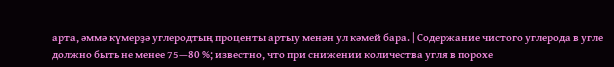арта, әммә күмерҙә углеродтың проценты артыу менән ул кәмей бара. | Содержание чистого углерода в угле должно быть не менее 75—80 %; известно, что при снижении количества угля в порохе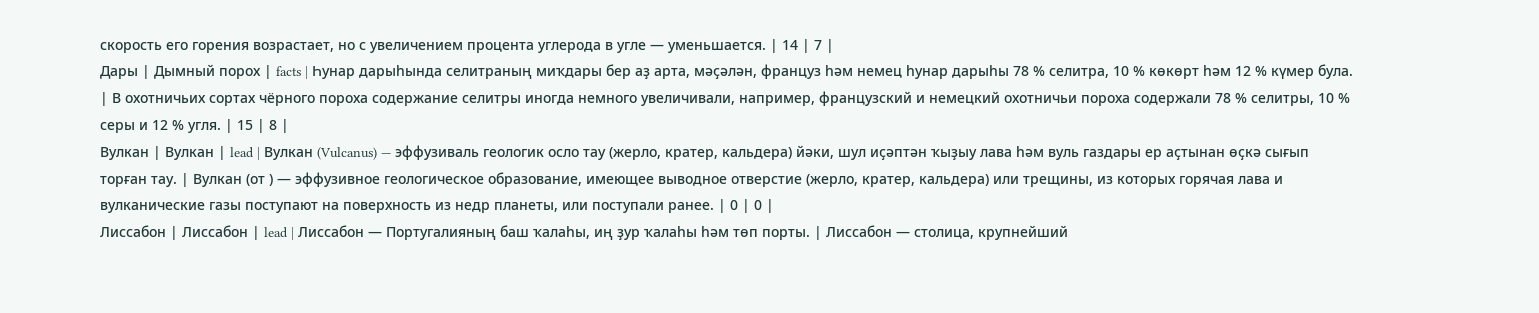скорость его горения возрастает, но с увеличением процента углерода в угле — уменьшается. | 14 | 7 |
Дары | Дымный порох | facts | Һунар дарыһында селитраның миҡдары бер аҙ арта, мәҫәлән, француз һәм немец һунар дарыһы 78 % селитра, 10 % көкөрт һәм 12 % күмер була. | В охотничьих сортах чёрного пороха содержание селитры иногда немного увеличивали, например, французский и немецкий охотничьи пороха содержали 78 % селитры, 10 % серы и 12 % угля. | 15 | 8 |
Вулкан | Вулкан | lead | Вулкан (Vulcanus) — эффузиваль геологик осло тау (жерло, кратер, кальдера) йәки, шул иҫәптән ҡыҙыу лава һәм вуль газдары ер аҫтынан өҫкә сығып торған тау. | Вулкан (от ) — эффузивное геологическое образование, имеющее выводное отверстие (жерло, кратер, кальдера) или трещины, из которых горячая лава и вулканические газы поступают на поверхность из недр планеты, или поступали ранее. | 0 | 0 |
Лиссабон | Лиссабон | lead | Лиссабон — Португалияның баш ҡалаhы, иң ҙур ҡалаһы һәм төп порты. | Лиссабон — столица, крупнейший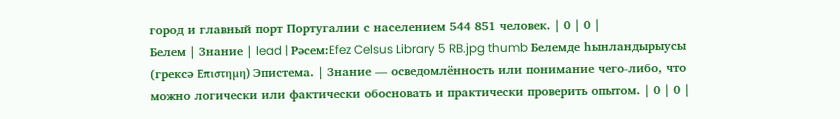город и главный порт Португалии с населением 544 851 человек. | 0 | 0 |
Белем | Знание | lead | Рәсем:Efez Celsus Library 5 RB.jpg thumb Белемде һынландырыусы (грексә Επιστημη) Эпистема. | Знание — осведомлённость или понимание чего-либо, что можно логически или фактически обосновать и практически проверить опытом. | 0 | 0 |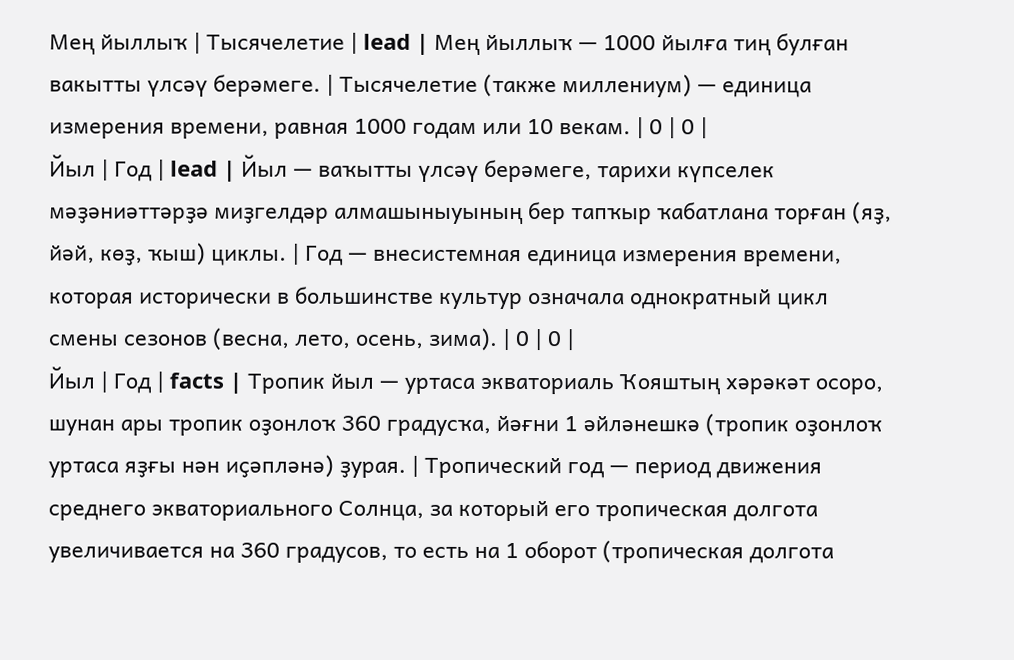Мең йыллыҡ | Тысячелетие | lead | Мең йыллыҡ — 1000 йылға тиң булған вакытты үлсәү берәмеге. | Тысячелетие (также миллениум) — единица измерения времени, равная 1000 годам или 10 векам. | 0 | 0 |
Йыл | Год | lead | Йыл — ваҡытты үлсәү берәмеге, тарихи күпселек мәҙәниәттәрҙә миҙгелдәр алмашыныуының бер тапҡыр ҡабатлана торған (яҙ, йәй, көҙ, ҡыш) циклы. | Год — внесистемная единица измерения времени, которая исторически в большинстве культур означала однократный цикл смены сезонов (весна, лето, осень, зима). | 0 | 0 |
Йыл | Год | facts | Тропик йыл — уртаса экваториаль Ҡояштың хәрәкәт осоро, шунан ары тропик оҙонлоҡ 360 градусҡа, йәғни 1 әйләнешкә (тропик оҙонлоҡ уртаса яҙғы нән иҫәпләнә) ҙурая. | Тропический год — период движения среднего экваториального Солнца, за который его тропическая долгота увеличивается на 360 градусов, то есть на 1 оборот (тропическая долгота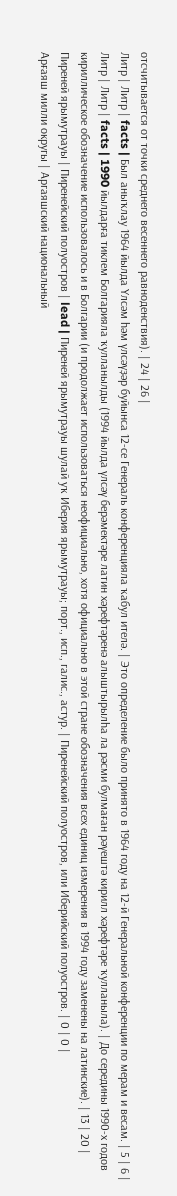отсчитывается от точки среднего весеннего равноденствия). | 24 | 26 |
Литр | Литр | facts | Был аныҡлау 1964 йылда Үлсәм һәм үлсәүҙәр буйынса 12-се Генераль конференцияла ҡабул ителә. | Это определение было принято в 1964 году на 12-й Генеральной конференции по мерам и весам. | 5 | 6 |
Литр | Литр | facts | 1990 йылдарға тиклем Болгарияла ҡулланылды (1994 йылда үлсәү берәмектәре латин хәрефтәренә алыштырылһа ла рәсми булмаған рәүештә кирилл хәрефтәре ҡулланыла). | До середины 1990-х годов кириллическое обозначение использовалось и в Болгарии (и продолжает использоваться неофициально, хотя официально в этой стране обозначения всех единиц измерения в 1994 году заменены на латинские). | 13 | 20 |
Пиреней ярымутрауы | Пиренейский полуостров | lead | Пиреней ярымутрауы шулай уҡ Иберия ярымутрауы; порт., исп., галис., астур. | Пиренейский полуостров, или Иберийский полуостров. | 0 | 0 |
Арғаяш милли округы | Аргаяшский национальный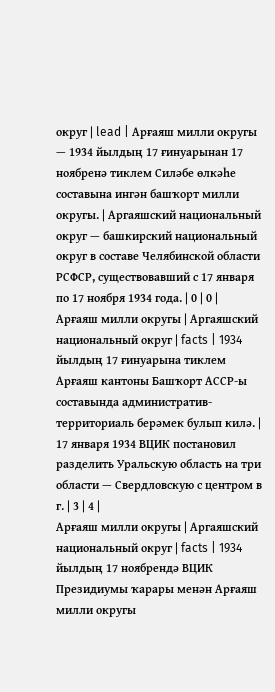округ | lead | Арғаяш милли округы — 1934 йылдың 17 ғинуарынан 17 ноябренә тиклем Силәбе өлкәһе составына ингән башҡорт милли округы. | Аргаяшский национальный округ — башкирский национальный округ в составе Челябинской области РСФСР, существовавший с 17 января по 17 ноября 1934 года. | 0 | 0 |
Арғаяш милли округы | Аргаяшский национальный округ | facts | 1934 йылдың 17 ғинуарына тиклем Арғаяш кантоны Башҡорт АССР-ы составында административ-территориаль берәмек булып килә. | 17 января 1934 ВЦИК постановил разделить Уральскую область на три области — Свердловскую с центром в г. | 3 | 4 |
Арғаяш милли округы | Аргаяшский национальный округ | facts | 1934 йылдың 17 ноябрендә ВЦИК Президиумы ҡарары менән Арғаяш милли округы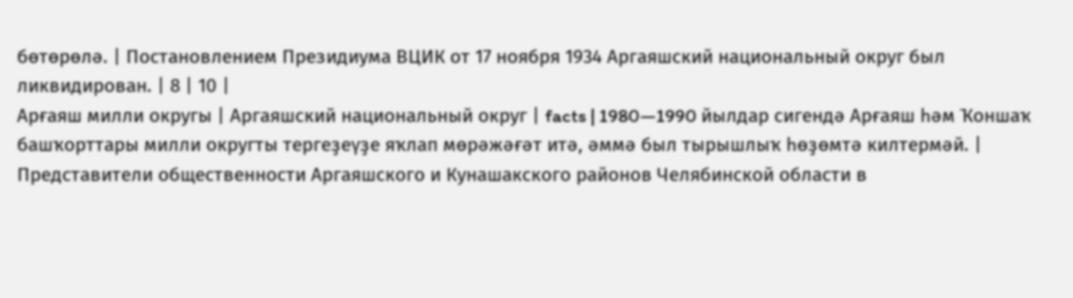бөтөрөлә. | Постановлением Президиума ВЦИК от 17 ноября 1934 Аргаяшский национальный округ был ликвидирован. | 8 | 10 |
Арғаяш милли округы | Аргаяшский национальный округ | facts | 1980—1990 йылдар сигендә Арғаяш һәм Ҡоншаҡ башҡорттары милли округты тергеҙеүҙе яҡлап мөрәжәғәт итә, әммә был тырышлыҡ һөҙөмтә килтермәй. | Представители общественности Аргаяшского и Кунашакского районов Челябинской области в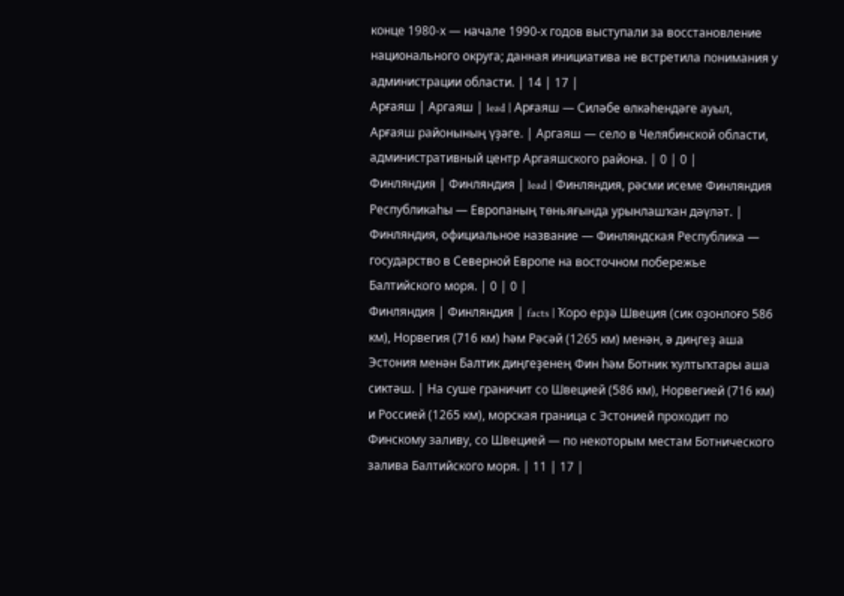конце 1980-х — начале 1990-х годов выступали за восстановление национального округа; данная инициатива не встретила понимания у администрации области. | 14 | 17 |
Арғаяш | Аргаяш | lead | Арғаяш — Силәбе өлкәһендәге ауыл, Арғаяш районының үҙәге. | Аргаяш — село в Челябинской области, административный центр Аргаяшского района. | 0 | 0 |
Финляндия | Финляндия | lead | Финляндия, рәсми исеме Финляндия Республикаһы — Европаның төньяғында урынлашҡан дәүләт. | Финляндия, официальное название — Финляндская Республика — государство в Северной Европе на восточном побережье Балтийского моря. | 0 | 0 |
Финляндия | Финляндия | facts | Ҡоро ерҙә Швеция (сик оҙонлоғо 586 км), Норвегия (716 км) һәм Рәсәй (1265 км) менән, ә диңгеҙ аша Эстония менән Балтик диңгеҙенең Фин һәм Ботник ҡултыҡтары аша сиктәш. | На суше граничит со Швецией (586 км), Норвегией (716 км) и Россией (1265 км), морская граница с Эстонией проходит по Финскому заливу, со Швецией — по некоторым местам Ботнического залива Балтийского моря. | 11 | 17 |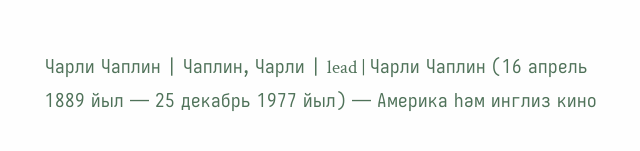Чарли Чаплин | Чаплин, Чарли | lead | Чарли Чаплин (16 апрель 1889 йыл — 25 декабрь 1977 йыл) — Америка һәм инглиз кино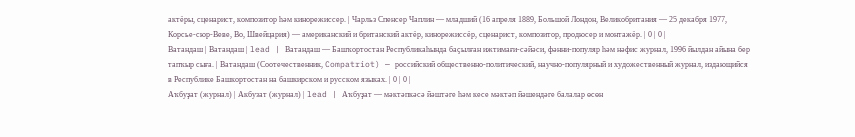актёры, сценарист, композитор һәм кинорежиссер. | Чарльз Спенсер Чаплин — младший (16 апреля 1889, Большой Лондон, Великобритания — 25 декабря 1977, Корсье-сюр-Веве, Во, Швейцария) — американский и британский актёр, кинорежиссёр, сценарист, композитор, продюсер и монтажёр. | 0 | 0 |
Ватандаш | Ватандаш | lead | Ватандаш — Башҡортостан Республикаһында баҫылған ижтимағи-сәйәси, фәнни-популяр һәм нәфис журнал, 1996 йылдан айына бер тапҡыр сыға. | Ватандаш (Соотечественник, Compatriot) — российский общественно-политический, научно-популярный и художественный журнал, издающийся в Республике Башкортостан на башкирском и русском языках. | 0 | 0 |
Аҡбуҙат (журнал) | Акбузат (журнал) | lead | Аҡбуҙат — мәктәпкәсә йәштәге һәм кесе мәктәп йәшендәге балалар өсөн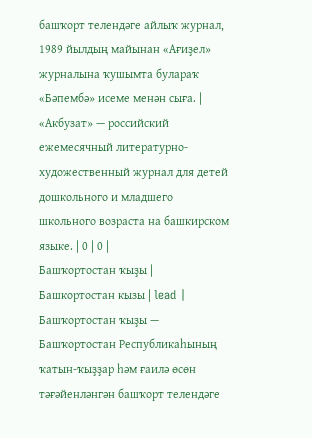башҡорт телендәге айлыҡ журнал, 1989 йылдың майынан «Ағиҙел» журналына ҡушымта булараҡ «Бәпембә» исеме менән сыға. | «Акбузат» — российский ежемесячный литературно-художественный журнал для детей дошкольного и младшего школьного возраста на башкирском языке. | 0 | 0 |
Башҡортостан ҡыҙы | Башкортостан кызы | lead | Башҡортостан ҡыҙы — Башҡортостан Республикаһының ҡатын-ҡыҙҙар һәм ғаилә өсөн тәғәйенләнгән башҡорт телендәге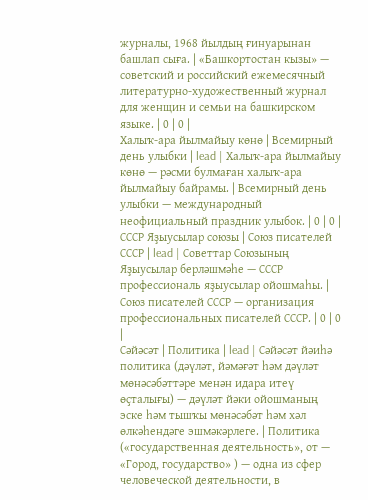журналы, 1968 йылдың ғинуарынан башлап сыға. | «Башкортостан кызы» — советский и российский ежемесячный литературно-художественный журнал для женщин и семьи на башкирском языке. | 0 | 0 |
Халыҡ-ара йылмайыу көнө | Всемирный день улыбки | lead | Халыҡ-ара йылмайыу көнө — рәсми булмаған халыҡ-ара йылмайыу байрамы. | Всемирный день улыбки — международный неофициальный праздник улыбок. | 0 | 0 |
СССР Яҙыусылар союзы | Союз писателей СССР | lead | Советтар Союзының Яҙыусылар берләшмәһе — СССР профессиональ яҙыусылар ойошмаһы. | Союз писателей СССР — организация профессиональных писателей СССР. | 0 | 0 |
Сәйәсәт | Политика | lead | Сәйәсәт йәиһә политика (дәүләт, йәмәғәт һәм дәүләт мөнәсәбәттәре менән идара итеү өҫталығы) — дәүләт йәки ойошманың эске һәм тышҡы мөнәсәбәт һәм хәл өлкәһендәге эшмәкәрлеге. | Политика («государственная деятельность», от — «Город, государство» ) — одна из сфер человеческой деятельности, в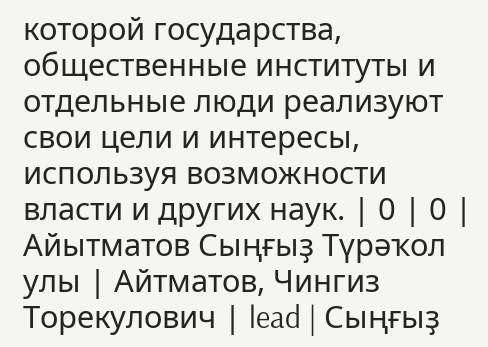которой государства, общественные институты и отдельные люди реализуют свои цели и интересы, используя возможности власти и других наук. | 0 | 0 |
Айытматов Сыңғыҙ Түрәҡол улы | Айтматов, Чингиз Торекулович | lead | Сыңғыҙ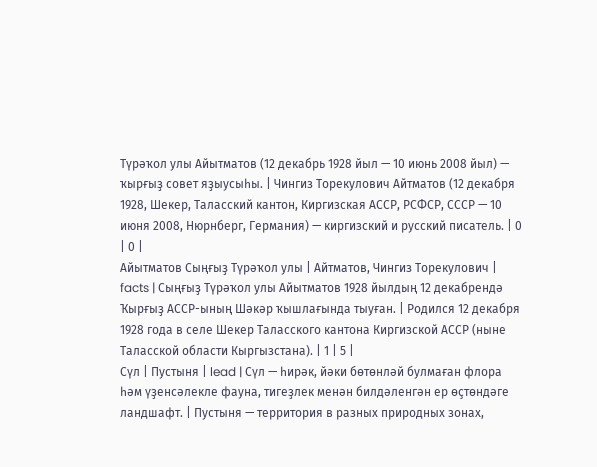Түрәҡол улы Айытматов (12 декабрь 1928 йыл — 10 июнь 2008 йыл) — ҡырғыҙ совет яҙыусыһы. | Чингиз Торекулович Айтматов (12 декабря 1928, Шекер, Таласский кантон, Киргизская АССР, РСФСР, СССР — 10 июня 2008, Нюрнберг, Германия) — киргизский и русский писатель. | 0 | 0 |
Айытматов Сыңғыҙ Түрәҡол улы | Айтматов, Чингиз Торекулович | facts | Сыңғыҙ Түрәҡол улы Айытматов 1928 йылдың 12 декабрендә Ҡырғыҙ АССР-ының Шәкәр ҡышлағында тыуған. | Родился 12 декабря 1928 года в селе Шекер Таласского кантона Киргизской АССР (ныне Таласской области Кыргызстана). | 1 | 5 |
Сүл | Пустыня | lead | Сүл — һирәк, йәки бөтөнләй булмаған флора һәм үҙенсәлекле фауна, тигеҙлек менән билдәленгән ер өҫтөндәге ландшафт. | Пустыня — территория в разных природных зонах,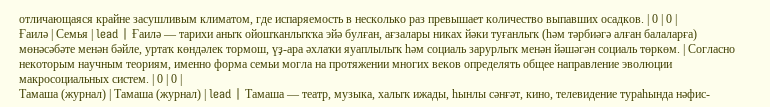отличающаяся крайне засушливым климатом, где испаряемость в несколько раз превышает количество выпавших осадков. | 0 | 0 |
Ғаилә | Семья | lead | Ғаилә — тарихи аныҡ ойошҡанлыҡҡа эйә булған, ағзалары никах йәки туғанлыҡ (һәм тәрбиәгә алған балаларға) мөнәсәбәте менән бәйле, уртаҡ көндәлек тормош, үҙ-ара әхлаҡи яуаплылыҡ һәм социаль зарурлыҡ менән йәшәгән социаль төркөм. | Согласно некоторым научным теориям, именно форма семьи могла на протяжении многих веков определять общее направление эволюции макросоциальных систем. | 0 | 0 |
Тамаша (журнал) | Тамаша (журнал) | lead | Тамаша — театр, музыка, халыҡ ижады, һынлы сәнғәт, кино, телевидение тураһында нәфис-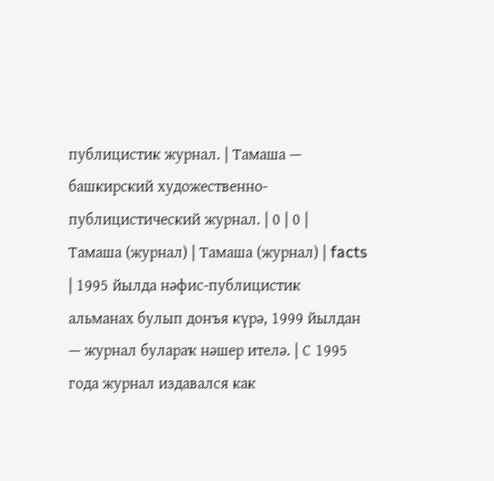публицистик журнал. | Тамаша — башкирский художественно-публицистический журнал. | 0 | 0 |
Тамаша (журнал) | Тамаша (журнал) | facts | 1995 йылда нәфис-публицистик альманах булып донъя күрә, 1999 йылдан — журнал булараҡ нәшер ителә. | С 1995 года журнал издавался как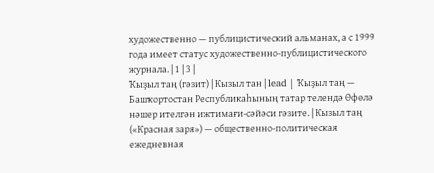художественно — публицистический альманах, а с 1999 года имеет статус художественно-публицистического журнала. | 1 | 3 |
Ҡыҙыл таң (гәзит) | Кызыл тан | lead | Ҡыҙыл таң — Башҡортостан Республикаһының татар телендә Өфөлә нәшер ителгән ижтимағи-сәйәси гәзите. | Кызыл таң («Красная заря») — общественно-политическая ежедневная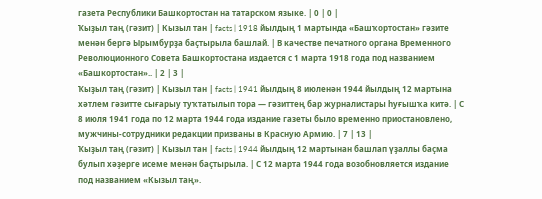газета Республики Башкортостан на татарском языке. | 0 | 0 |
Ҡыҙыл таң (гәзит) | Кызыл тан | facts | 1918 йылдың 1 мартында «Башҡортостан» гәзите менән бергә Ырымбурҙа баҫтырыла башлай. | В качестве печатного органа Временного Революционного Совета Башкортостана издается с 1 марта 1918 года под названием «Башкортостан».. | 2 | 3 |
Ҡыҙыл таң (гәзит) | Кызыл тан | facts | 1941 йылдың 8 июленән 1944 йылдың 12 мартына хәтлем гәзитте сығарыу туҡтатылып тора — гәзиттең бар журналистары һуғышҡа китә. | С 8 июля 1941 года по 12 марта 1944 года издание газеты было временно приостановлено, мужчины-сотрудники редакции призваны в Красную Армию. | 7 | 13 |
Ҡыҙыл таң (гәзит) | Кызыл тан | facts | 1944 йылдың 12 мартынан башлап үҙаллы баҫма булып хәҙерге исеме менән баҫтырыла. | С 12 марта 1944 года возобновляется издание под названием «Кызыл таң».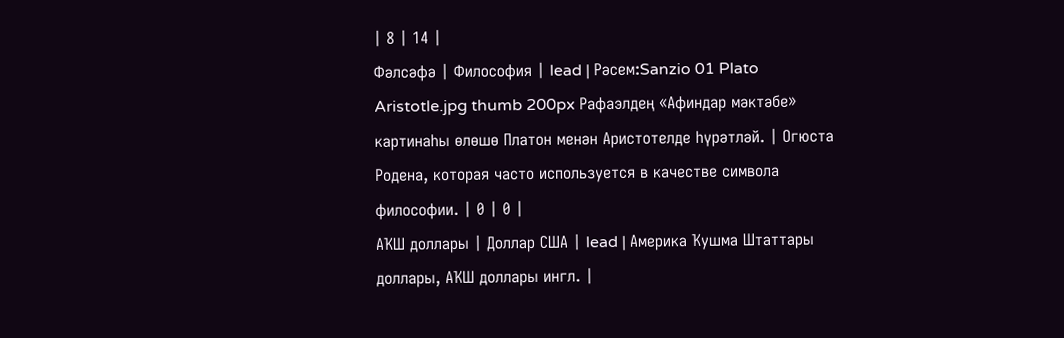| 8 | 14 |
Фәлсәфә | Философия | lead | Рәсем:Sanzio 01 Plato Aristotle.jpg thumb 200px Рафаэлдең «Афиндар мәктәбе» картинаһы өлөшө Платон менән Аристотелде һүрәтләй. | Огюста Родена, которая часто используется в качестве символа философии. | 0 | 0 |
АҠШ доллары | Доллар США | lead | Америка Ҡушма Штаттары доллары, АҠШ доллары ингл. |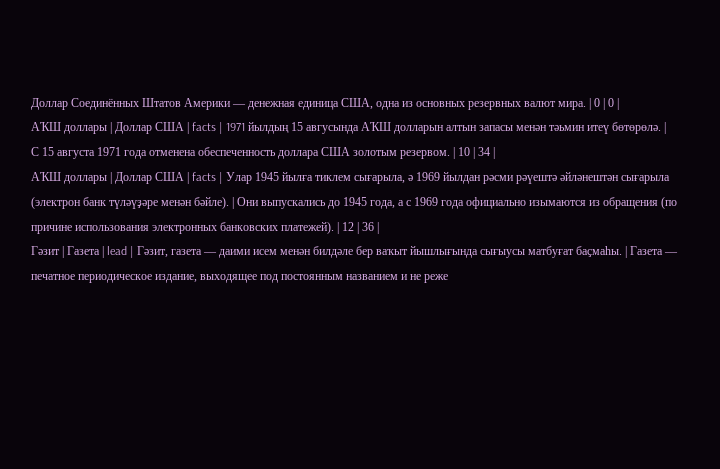Доллар Соединённых Штатов Америки — денежная единица США, одна из основных резервных валют мира. | 0 | 0 |
АҠШ доллары | Доллар США | facts | 1971 йылдың 15 авгусында АҠШ долларын алтын запасы менән тәьмин итеү бөтөрөлә. | С 15 августа 1971 года отменена обеспеченность доллара США золотым резервом. | 10 | 34 |
АҠШ доллары | Доллар США | facts | Улар 1945 йылға тиклем сығарыла, ә 1969 йылдан рәсми рәүештә әйләнештән сығарыла (электрон банк түләүҙәре менән бәйле). | Они выпускались до 1945 года, а с 1969 года официально изымаются из обращения (по причине использования электронных банковских платежей). | 12 | 36 |
Гәзит | Газета | lead | Гәзит, газета — даими исем менән билдәле бер ваҡыт йышлығында сығыусы матбуғат баҫмаһы. | Газета — печатное периодическое издание, выходящее под постоянным названием и не реже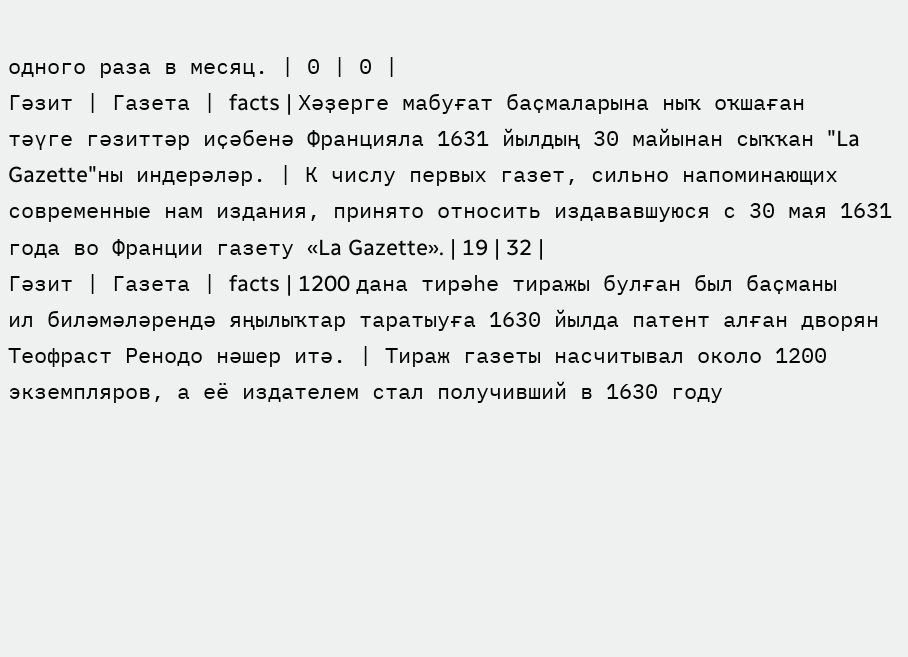одного раза в месяц. | 0 | 0 |
Гәзит | Газета | facts | Хәҙерге мабуғат баҫмаларына ныҡ оҡшаған тәүге гәзиттәр иҫәбенә Францияла 1631 йылдың 30 майынан сыҡҡан "La Gazette"ны индерәләр. | К числу первых газет, сильно напоминающих современные нам издания, принято относить издававшуюся с 30 мая 1631 года во Франции газету «La Gazette». | 19 | 32 |
Гәзит | Газета | facts | 1200 дана тирәһе тиражы булған был баҫманы ил биләмәләрендә яңылыҡтар таратыуға 1630 йылда патент алған дворян Теофраст Ренодо нәшер итә. | Тираж газеты насчитывал около 1200 экземпляров, а её издателем стал получивший в 1630 году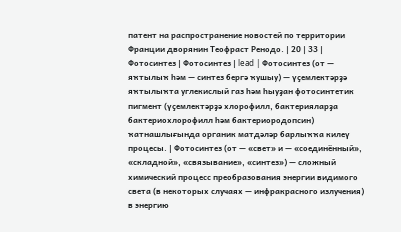патент на распространение новостей по территории Франции дворянин Теофраст Ренодо. | 20 | 33 |
Фотосинтез | Фотосинтез | lead | Фотосинтез (от — яҡтылыҡ һәм — синтез бергә ҡушыу) — үҫемлектәрҙә яҡтылыҡта углекислый газ һәм һыуҙан фотосинтетик пигмент (үҫемлектәрҙә хлорофилл, бактерияларҙа бактериохлорофилл һәм бактериородопсин) ҡатнашлығында органик матдәләр барлыҡҡа килеү процесы. | Фотосинтез (от — «свет» и — «соединённый», «складной», «связывание», «синтез») — сложный химический процесс преобразования энергии видимого света (в некоторых случаях — инфракрасного излучения) в энергию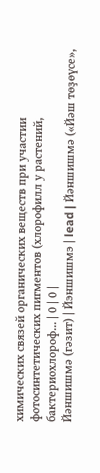химических связей органических веществ при участии фотосинтетических пигментов (хлорофилл у растений, бактериохлороф... | 0 | 0 |
Йәншишмә (гәзит) | Йэншишмэ | lead | Йәншишмә («Йәш төҙөүсе»,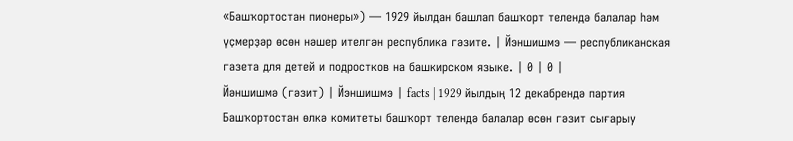«Башҡортостан пионеры») — 1929 йылдан башлап башҡорт телендә балалар һәм үҫмерҙәр өсөн нәшер ителгән республика гәзите. | Йэншишмэ — республиканская газета для детей и подростков на башкирском языке. | 0 | 0 |
Йәншишмә (гәзит) | Йэншишмэ | facts | 1929 йылдың 12 декабрендә партия Башҡортостан өлкә комитеты башҡорт телендә балалар өсөн гәзит сығарыу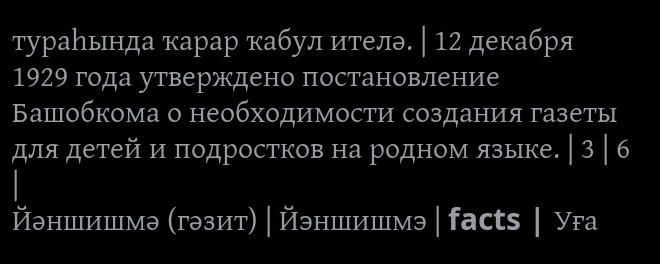тураһында ҡарар ҡабул ителә. | 12 декабря 1929 года утверждено постановление Башобкома о необходимости создания газеты для детей и подростков на родном языке. | 3 | 6 |
Йәншишмә (гәзит) | Йэншишмэ | facts | Уға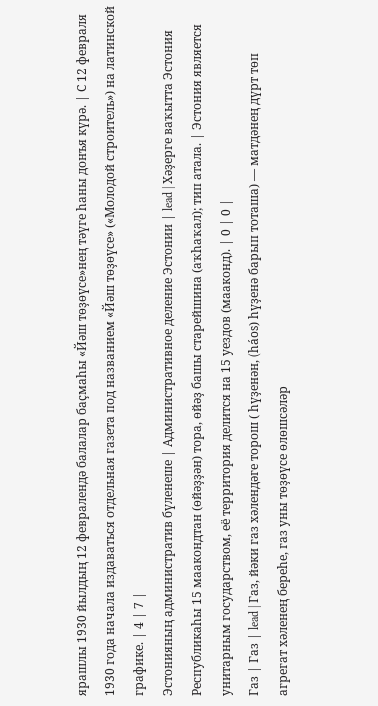ярашлы 1930 йылдың 12 февралендә балалар баҫмаһы «Йәш төҙөүсе»нең тәүге һаны донъя күрә. | С 12 февраля 1930 года начала издаваться отдельная газета под названием «Йәш төҙөүсе» («Молодой строитель») на латинской графике. | 4 | 7 |
Эстонияның административ бүленеше | Административное деление Эстонии | lead | Хәҙерге ваҡытта Эстония Республикаһы 15 маакондтан (өйәҙҙән) тора, өйәҙ башы старейшина (аҡһаҡал); тип атала. | Эстония является унитарным государством, её территория делится на 15 уездов (мааконд). | 0 | 0 |
Газ | Газ | lead | Газ, йәки газ хәлендәге торош ( һүҙенән, (háos) һүҙенә барып тоташа) — матдәнең дүрт төп агрегат хәленең береһе, газ уны төҙөүсе өлөшсәләр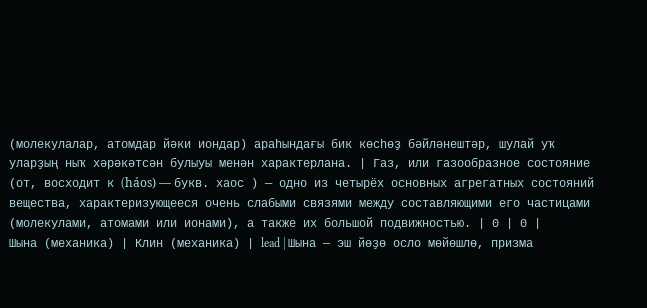(молекулалар, атомдар йәки иондар) араһындағы бик көсһөҙ бәйләнештәр, шулай уҡ уларҙың ныҡ хәрәкәтсән булыуы менән характерлана. | Газ, или газообразное состояние (от, восходит к (háos) — букв. хаос ) — одно из четырёх основных агрегатных состояний вещества, характеризующееся очень слабыми связями между составляющими его частицами (молекулами, атомами или ионами), а также их большой подвижностью. | 0 | 0 |
Шына (механика) | Клин (механика) | lead | Шына — эш йөҙө осло мөйөшлө, призма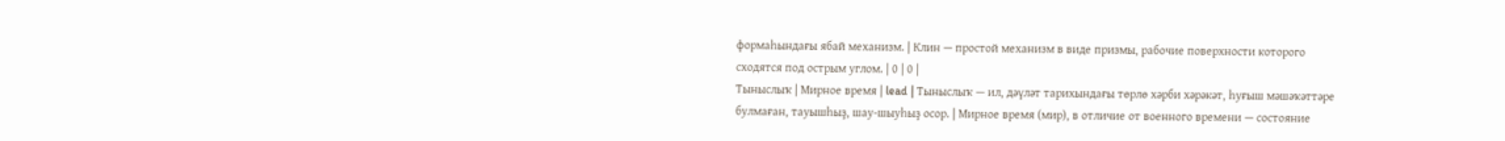формаһындағы ябай механизм. | Клин — простой механизм в виде призмы, рабочие поверхности которого сходятся под острым углом. | 0 | 0 |
Тыныслыҡ | Мирное время | lead | Тыныслыҡ — ил, дәүләт тарихындағы төрлө хәрби хәрәкәт, һуғыш мәшәҡәттәре булмаған, тауышһыҙ, шау-шыуһыҙ осор. | Мирное время (мир), в отличие от военного времени — состояние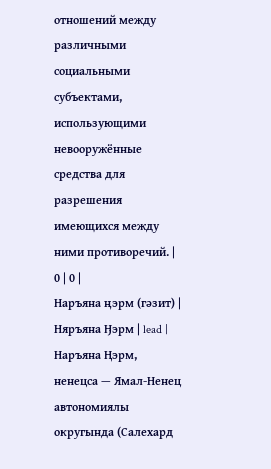отношений между различными социальными субъектами, использующими невооружённые средства для разрешения имеющихся между ними противоречий. | 0 | 0 |
Наръяна ңэрм (гәзит) | Няръяна Ӈэрм | lead | Наръяна Ңэрм, ненецса — Ямал-Ненец автономиялы округында (Салехард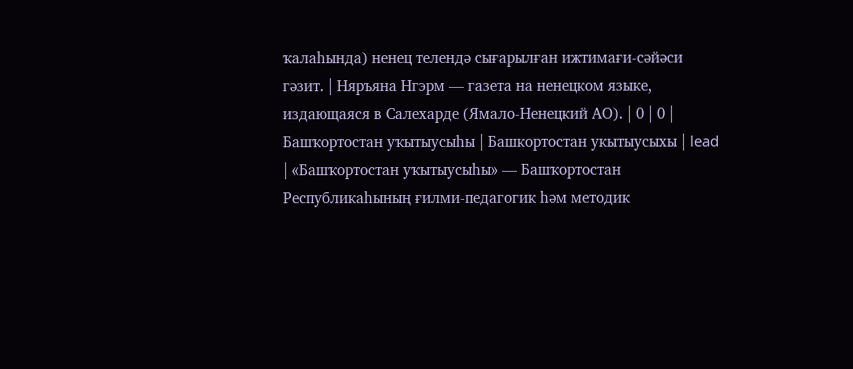ҡалаһында) ненец телендә сығарылған ижтимағи-сәйәси гәзит. | Няръяна Нгэрм — газета на ненецком языке, издающаяся в Салехарде (Ямало-Ненецкий АО). | 0 | 0 |
Башҡортостан уҡытыусыһы | Башкортостан укытыусыхы | lead | «Башҡортостан уҡытыусыһы» — Башҡортостан Республикаһының ғилми-педагогик һәм методик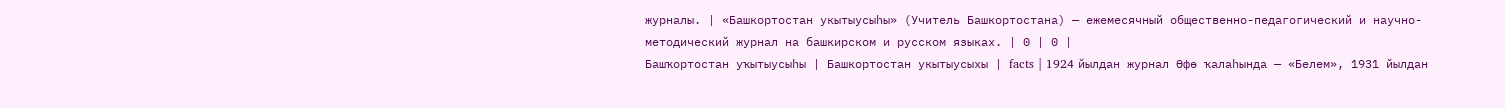журналы. | «Башкортостан укытыусыһы» (Учитель Башкортостана) — ежемесячный общественно-педагогический и научно-методический журнал на башкирском и русском языках. | 0 | 0 |
Башҡортостан уҡытыусыһы | Башкортостан укытыусыхы | facts | 1924 йылдан журнал Өфө ҡалаһында — «Белем», 1931 йылдан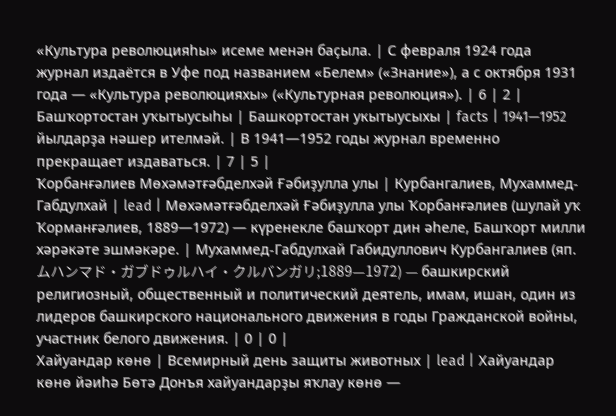«Культура революцияһы» исеме менән баҫыла. | С февраля 1924 года журнал издаётся в Уфе под названием «Белем» («Знание»), а с октября 1931 года — «Культура революцияхы» («Культурная революция»). | 6 | 2 |
Башҡортостан уҡытыусыһы | Башкортостан укытыусыхы | facts | 1941—1952 йылдарҙа нәшер ителмәй. | В 1941—1952 годы журнал временно прекращает издаваться. | 7 | 5 |
Ҡорбанғәлиев Мөхәмәтғәбделхәй Ғәбиҙулла улы | Курбангалиев, Мухаммед-Габдулхай | lead | Мөхәмәтғәбделхәй Ғәбиҙулла улы Ҡорбанғәлиев (шулай уҡ Ҡорманғәлиев, 1889—1972) — күренекле башҡорт дин әһеле, Башҡорт милли хəрəкəте эшмәкәре. | Мухаммед-Габдулхай Габидуллович Курбангалиев (яп. ムハンマド・ガブドゥルハイ・クルバンガリ;1889—1972) — башкирский религиозный, общественный и политический деятель, имам, ишан, один из лидеров башкирского национального движения в годы Гражданской войны, участник белого движения. | 0 | 0 |
Хайуандар көнө | Всемирный день защиты животных | lead | Хайуандар көнө йәиһә Бөтә Донъя хайуандарҙы яҡлау көнө —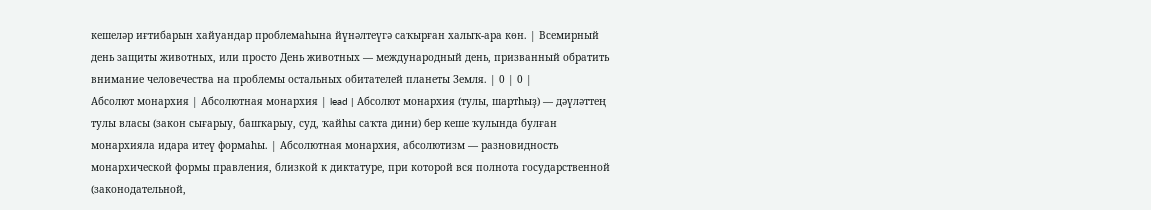кешеләр иғтибарын хайуандар проблемаһына йүнәлтеүгә саҡырған халыҡ-ара көн. | Всемирный день защиты животных, или просто День животных — международный день, призванный обратить внимание человечества на проблемы остальных обитателей планеты Земля. | 0 | 0 |
Абсолют монархия | Абсолютная монархия | lead | Абсолют монархия (тулы, шартһыҙ) — дәүләттең тулы власы (закон сығарыу, башҡарыу, суд, ҡайһы саҡта дини) бер кеше ҡулында булған монархияла идара итеү формаһы. | Абсолютная монархия, абсолютизм — разновидность монархической формы правления, близкой к диктатуре, при которой вся полнота государственной (законодательной,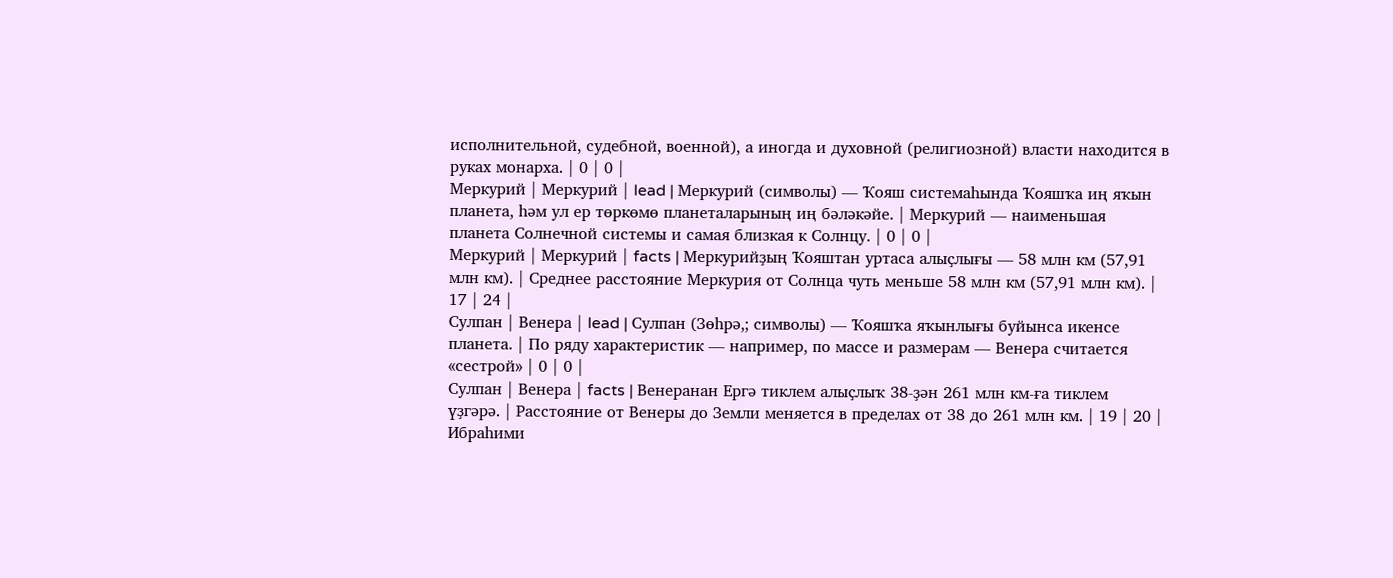исполнительной, судебной, военной), а иногда и духовной (религиозной) власти находится в руках монарха. | 0 | 0 |
Меркурий | Меркурий | lead | Меркурий (символы) — Ҡояш системаһында Ҡояшҡа иң яҡын планета, һәм ул ер төркөмө планеталарының иң бәләкәйе. | Меркурий — наименьшая планета Солнечной системы и самая близкая к Солнцу. | 0 | 0 |
Меркурий | Меркурий | facts | Меркурийҙың Ҡояштан уртаса алыҫлығы — 58 млн км (57,91 млн км). | Среднее расстояние Меркурия от Солнца чуть меньше 58 млн км (57,91 млн км). | 17 | 24 |
Сулпан | Венера | lead | Сулпан (Зөһрә,; символы) — Ҡояшҡа яҡынлығы буйынса икенсе планета. | По ряду характеристик — например, по массе и размерам — Венера считается «сестрой» | 0 | 0 |
Сулпан | Венера | facts | Венеранан Ергә тиклем алыҫлыҡ 38-ҙән 261 млн км-ға тиклем үҙгәрә. | Расстояние от Венеры до Земли меняется в пределах от 38 до 261 млн км. | 19 | 20 |
Ибраһими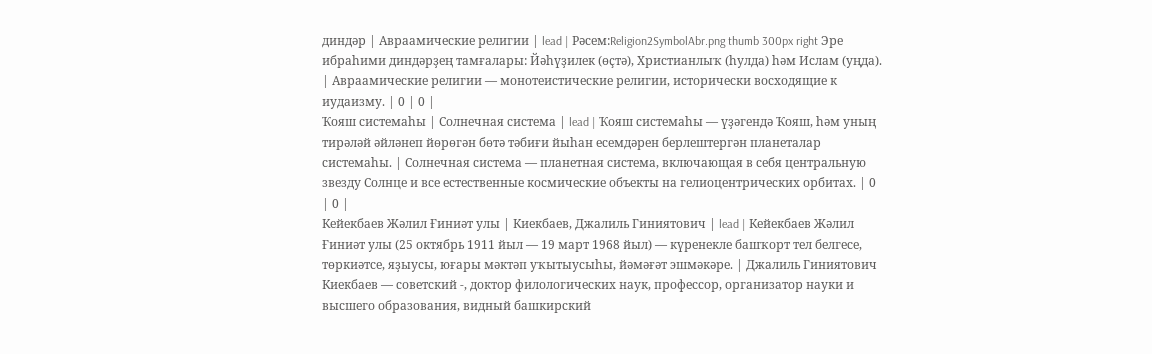диндәр | Авраамические религии | lead | Рәсем:Religion2SymbolAbr.png thumb 300px right Эре ибраһими диндәрҙең тамғалары: Йәһүҙилек (өҫтә), Христианлыҡ (һулда) һәм Ислам (уңда). | Авраамические религии — монотеистические религии, исторически восходящие к иудаизму. | 0 | 0 |
Ҡояш системаһы | Солнечная система | lead | Ҡояш системаһы — үҙәгендә Ҡояш, һәм уның тирәләй әйләнеп йөрөгән бөтә тәбиғи йыһан есемдәрен берлештергән планеталар системаһы. | Солнечная система — планетная система, включающая в себя центральную звезду Солнце и все естественные космические объекты на гелиоцентрических орбитах. | 0 | 0 |
Кейекбаев Жәлил Ғиниәт улы | Киекбаев, Джалиль Гиниятович | lead | Кейекбаев Жәлил Ғиниәт улы (25 октябрь 1911 йыл — 19 март 1968 йыл) — күренекле башҡорт тел белгесе, төркиәтсе, яҙыусы, юғары мәктәп уҡытыусыһы, йәмәғәт эшмәкәре. | Джалиль Гиниятович Киекбаев — советский -, доктор филологических наук, профессор, организатор науки и высшего образования, видный башкирский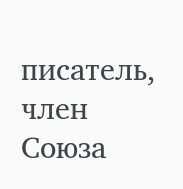писатель, член Союза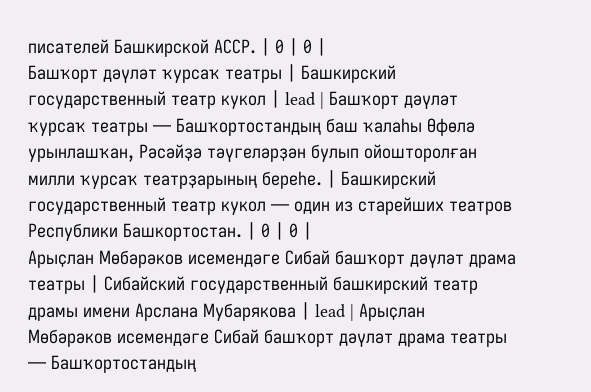писателей Башкирской АССР. | 0 | 0 |
Башҡорт дәүләт ҡурсаҡ театры | Башкирский государственный театр кукол | lead | Башҡорт дәүләт ҡурсаҡ театры — Башҡортостандың баш ҡалаһы Өфөлә урынлашҡан, Рәсәйҙә тәүгеләрҙән булып ойошторолған милли ҡурсаҡ театрҙарының береһе. | Башкирский государственный театр кукол — один из старейших театров Республики Башкортостан. | 0 | 0 |
Арыҫлан Мөбәрәков исемендәге Сибай башҡорт дәүләт драма театры | Сибайский государственный башкирский театр драмы имени Арслана Мубарякова | lead | Арыҫлан Мөбәрәков исемендәге Сибай башҡорт дәүләт драма театры — Башҡортостандың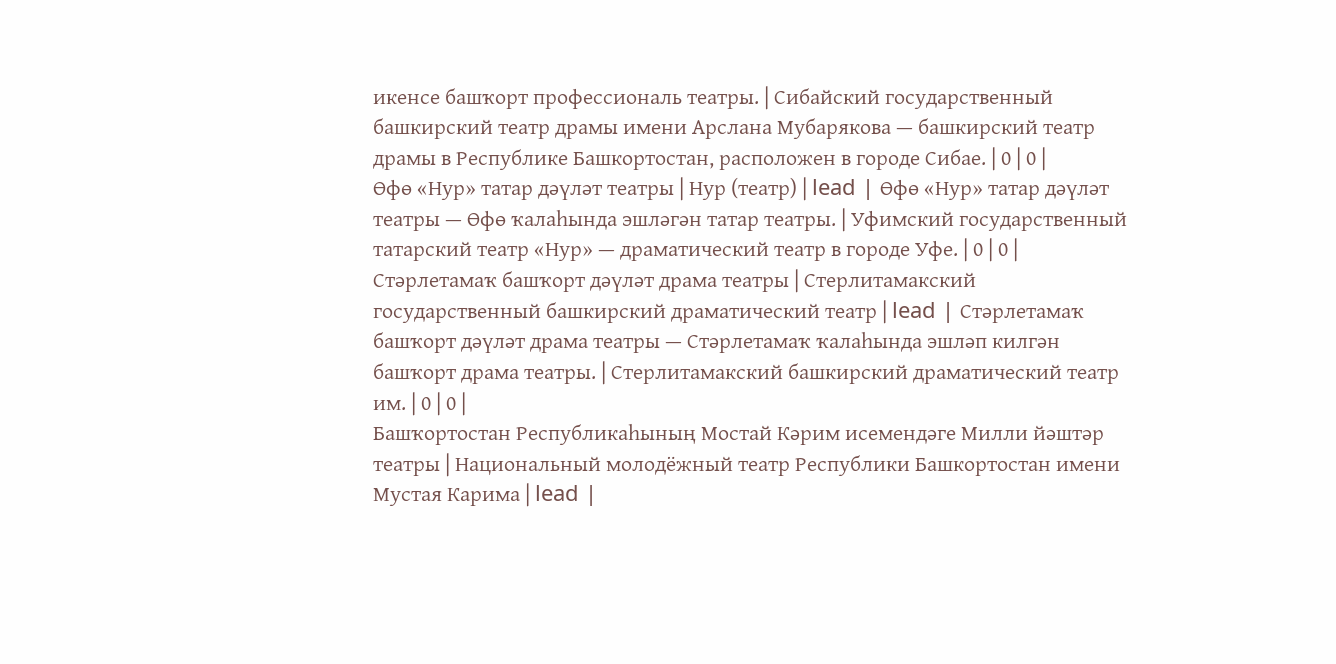икенсе башҡорт профессиональ театры. | Сибайский государственный башкирский театр драмы имени Арслана Мубарякова — башкирский театр драмы в Республике Башкортостан, расположен в городе Сибае. | 0 | 0 |
Өфө «Нур» татар дәүләт театры | Нур (театр) | lead | Өфө «Нур» татар дәүләт театры — Өфө ҡалаһында эшләгән татар театры. | Уфимский государственный татарский театр «Нур» — драматический театр в городе Уфе. | 0 | 0 |
Стәрлетамаҡ башҡорт дәүләт драма театры | Стерлитамакский государственный башкирский драматический театр | lead | Стәрлетамаҡ башҡорт дәүләт драма театры — Стәрлетамаҡ ҡалаһында эшләп килгән башҡорт драма театры. | Стерлитамакский башкирский драматический театр им. | 0 | 0 |
Башҡортостан Республикаһының Мостай Кәрим исемендәге Милли йәштәр театры | Национальный молодёжный театр Республики Башкортостан имени Мустая Карима | lead |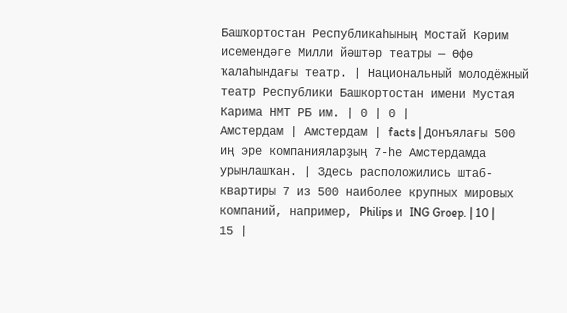Башҡортостан Республикаһының Мостай Кәрим исемендәге Милли йәштәр театры — Өфө ҡалаһындағы театр. | Национальный молодёжный театр Республики Башкортостан имени Мустая Карима НМТ РБ им. | 0 | 0 |
Амстердам | Амстердам | facts | Донъялағы 500 иң эре компанияларҙың 7-һе Амстердамда урынлашҡан. | Здесь расположились штаб-квартиры 7 из 500 наиболее крупных мировых компаний, например, Philips и ING Groep. | 10 | 15 |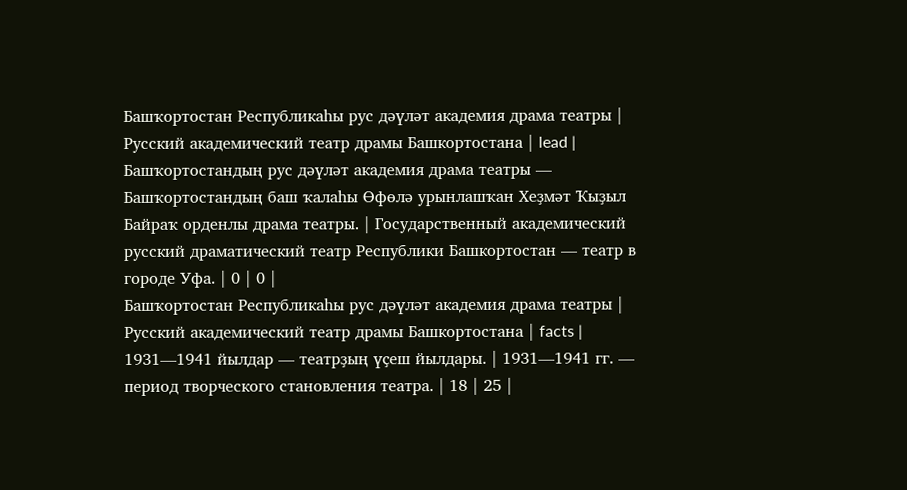Башҡортостан Республикаһы рус дәүләт академия драма театры | Русский академический театр драмы Башкортостана | lead | Башҡортостандың рус дәүләт академия драма театры — Башҡортостандың баш ҡалаһы Өфөлә урынлашҡан Хеҙмәт Ҡыҙыл Байраҡ орденлы драма театры. | Государственный академический русский драматический театр Республики Башкортостан — театр в городе Уфа. | 0 | 0 |
Башҡортостан Республикаһы рус дәүләт академия драма театры | Русский академический театр драмы Башкортостана | facts | 1931—1941 йылдар — театрҙың үҫеш йылдары. | 1931—1941 гг. — период творческого становления театра. | 18 | 25 |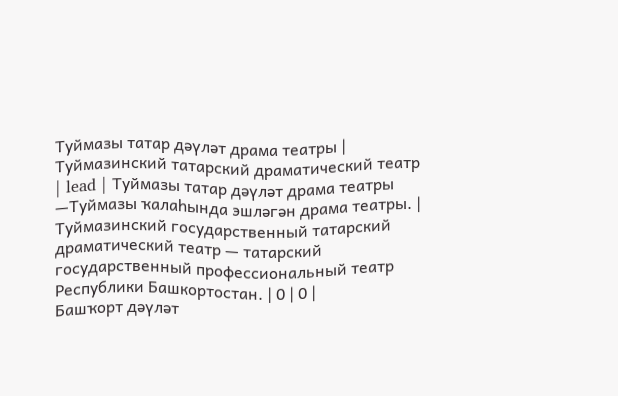Туймазы татар дәүләт драма театры | Туймазинский татарский драматический театр | lead | Туймазы татар дәүләт драма театры —Туймазы ҡалаһында эшләгән драма театры. | Туймазинский государственный татарский драматический театр — татарский государственный профессиональный театр Республики Башкортостан. | 0 | 0 |
Башҡорт дәүләт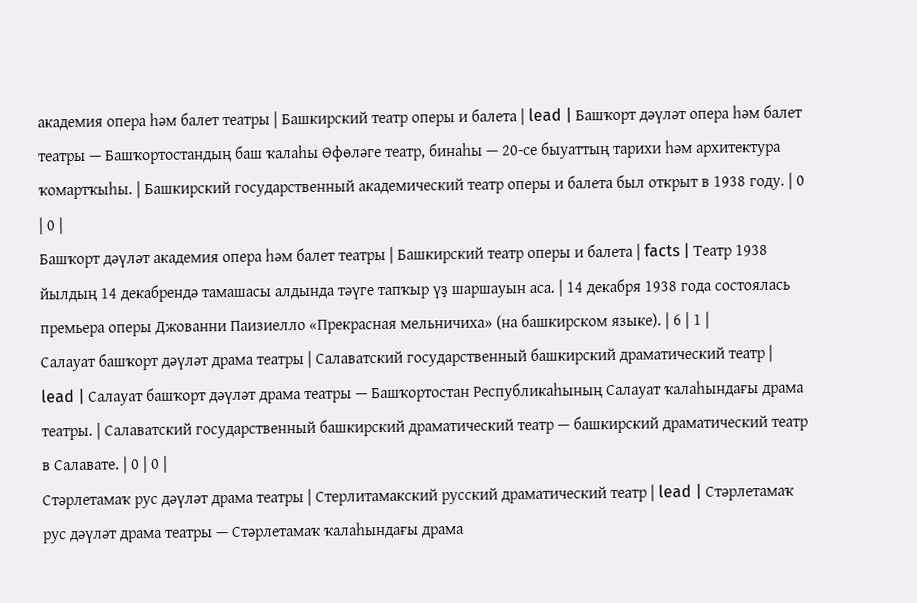академия опера һәм балет театры | Башкирский театр оперы и балета | lead | Башҡорт дәүләт опера һәм балет театры — Башҡортостандың баш ҡалаһы Өфөләге театр, бинаһы — 20-се быуаттың тарихи һәм архитектура ҡомартҡыһы. | Башкирский государственный академический театр оперы и балета был открыт в 1938 году. | 0 | 0 |
Башҡорт дәүләт академия опера һәм балет театры | Башкирский театр оперы и балета | facts | Театр 1938 йылдың 14 декабрендә тамашасы алдында тәүге тапҡыр үҙ шаршауын аса. | 14 декабря 1938 года состоялась премьера оперы Джованни Паизиелло «Прекрасная мельничиха» (на башкирском языке). | 6 | 1 |
Салауат башҡорт дәүләт драма театры | Салаватский государственный башкирский драматический театр | lead | Салауат башҡорт дәүләт драма театры — Башҡортостан Республикаһының Салауат ҡалаһындағы драма театры. | Салаватский государственный башкирский драматический театр — башкирский драматический театр в Салавате. | 0 | 0 |
Стәрлетамаҡ рус дәүләт драма театры | Стерлитамакский русский драматический театр | lead | Стәрлетамаҡ рус дәүләт драма театры — Стәрлетамаҡ ҡалаһындағы драма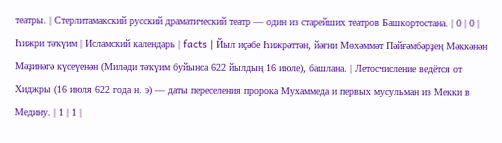театры. | Стерлитамакский русский драматический театр — один из старейших театров Башкортостана. | 0 | 0 |
Һижри тәҡүим | Исламский календарь | facts | Йыл иҫәбе Һижрәттән, йәғни Мөхәммәт Пәйғәмбәрҙең Мәккәнән Мәҙинәгә күсеүенән (Миләди тәҡүим буйынса 622 йылдың 16 июле), башлана. | Летосчисление ведётся от Хиджры (16 июля 622 года н. э) — даты переселения пророка Мухаммеда и первых мусульман из Мекки в Медину. | 1 | 1 |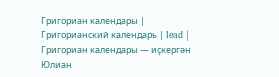Григориан календары | Григорианский календарь | lead | Григориан календары — иҫкергән Юлиан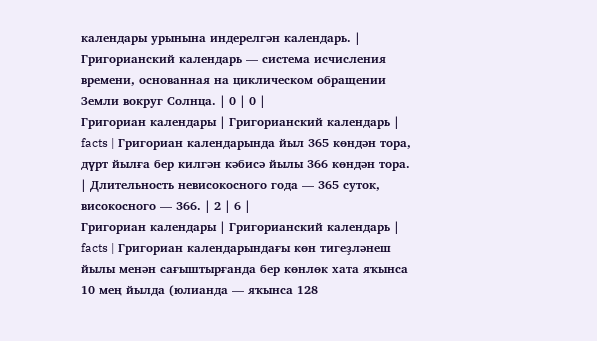календары урынына индерелгән календарь. | Григорианский календарь — система исчисления времени, основанная на циклическом обращении Земли вокруг Солнца. | 0 | 0 |
Григориан календары | Григорианский календарь | facts | Григориан календарында йыл 365 көндән тора, дүрт йылға бер килгән кәбисә йылы 366 көндән тора. | Длительность невисокосного года — 365 суток, високосного — 366. | 2 | 6 |
Григориан календары | Григорианский календарь | facts | Григориан календарындағы көн тигеҙләнеш йылы менән сағыштырғанда бер көнлөк хата яҡынса 10 мең йылда (юлианда — яҡынса 128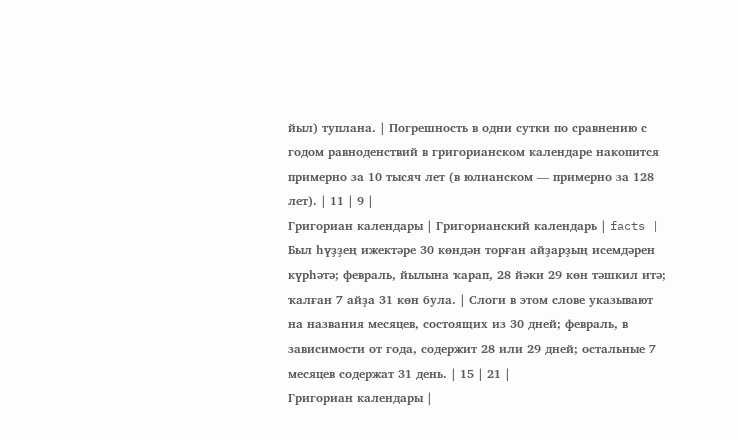йыл) туплана. | Погрешность в одни сутки по сравнению с годом равноденствий в григорианском календаре накопится примерно за 10 тысяч лет (в юлианском — примерно за 128 лет). | 11 | 9 |
Григориан календары | Григорианский календарь | facts | Был һүҙҙең ижектәре 30 көндән торған айҙарҙың исемдәрен күрһәтә; февраль, йылына ҡарап, 28 йәки 29 көн тәшкил итә; ҡалған 7 айҙа 31 көн була. | Слоги в этом слове указывают на названия месяцев, состоящих из 30 дней; февраль, в зависимости от года, содержит 28 или 29 дней; остальные 7 месяцев содержат 31 день. | 15 | 21 |
Григориан календары |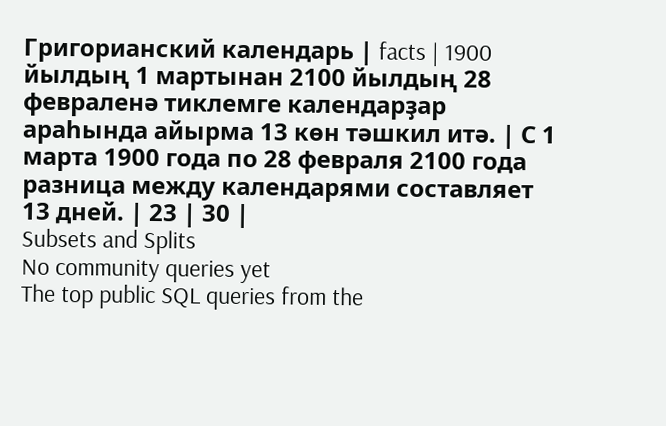Григорианский календарь | facts | 1900 йылдың 1 мартынан 2100 йылдың 28 февраленә тиклемге календарҙар араһында айырма 13 көн тәшкил итә. | С 1 марта 1900 года по 28 февраля 2100 года разница между календарями составляет 13 дней. | 23 | 30 |
Subsets and Splits
No community queries yet
The top public SQL queries from the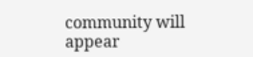community will appear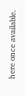here once available.